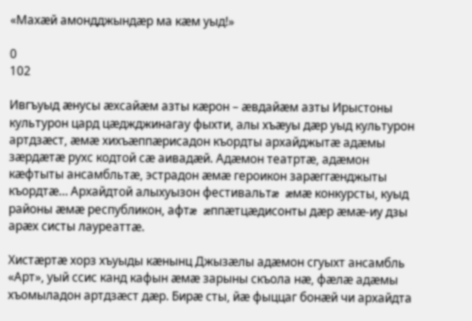«Махæй амондджындæр ма кæм уыд!»

0
102

Ивгъуыд æнусы æхсайæм азты кæрон – æвдайæм азты Ирыстоны культурон цард цæджджинагау фыхти, алы хъæуы дæр уыд культурон артдзæст, æмæ хихъæппæрисадон къордты архайджытæ адæмы зæрдæтæ рухс кодтой сæ аивадæй. Адæмон театртæ, адæмон кæфтыты ансамбльтæ, эстрадон æмæ героикон зарæггæнджыты къордтæ… Архайдтой алыхуызон фестивальтæ æмæ конкурсты, куыд районы æмæ республикон, афтæ æппæтцæдисонты дæр æмæ-иу дзы арæх систы лауреаттæ.

Хистæртæ хорз хъуыды кæнынц Джызæлы адæмон сгуыхт ансамбль «Арт», уый ссис канд кафын æмæ зарыны скъола нæ, фæлæ адæмы хъомыладон артдзæст дæр. Бирæ сты, йæ фыццаг бонæй чи архайдта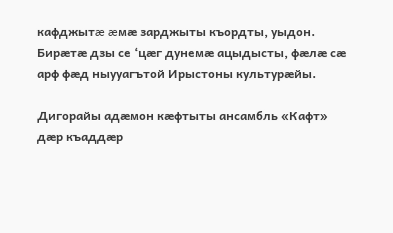кафджытæ æмæ зарджыты къордты, уыдон. Бирæтæ дзы се ‘цæг дунемæ ацыдысты, фæлæ сæ арф фæд ныууагътой Ирыстоны культурæйы.

Дигорайы адæмон кæфтыты ансамбль «Кафт» дæр къаддæр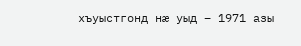хъуыстгонд нæ уыд – 1971 азы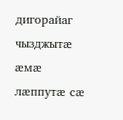дигорайаг чызджытæ æмæ лæппутæ сæ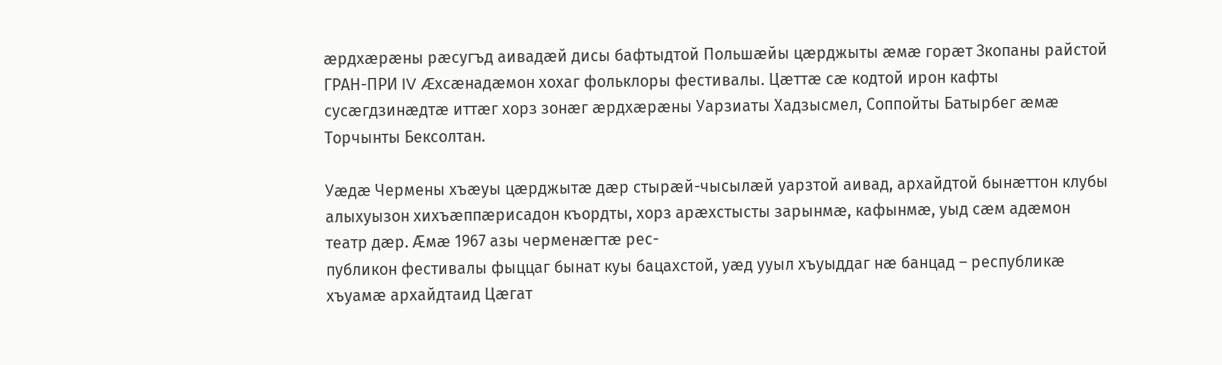æрдхæрæны рæсугъд аивадæй дисы бафтыдтой Польшæйы цæрджыты æмæ горæт Зкопаны райстой ГРАН-ПРИ IV Æхсæнадæмон хохаг фольклоры фестивалы. Цæттæ сæ кодтой ирон кафты сусæгдзинæдтæ иттæг хорз зонæг æрдхæрæны Уарзиаты Хадзысмел, Соппойты Батырбег æмæ Торчынты Бексолтан.

Уæдæ Чермены хъæуы цæрджытæ дæр стырæй-чысылæй уарзтой аивад, архайдтой бынæттон клубы алыхуызон хихъæппæрисадон къордты, хорз арæхстысты зарынмæ, кафынмæ, уыд сæм адæмон театр дæр. Æмæ 1967 азы черменæгтæ рес-
публикон фестивалы фыццаг бынат куы бацахстой, уæд ууыл хъуыддаг нæ банцад – республикæ хъуамæ архайдтаид Цæгат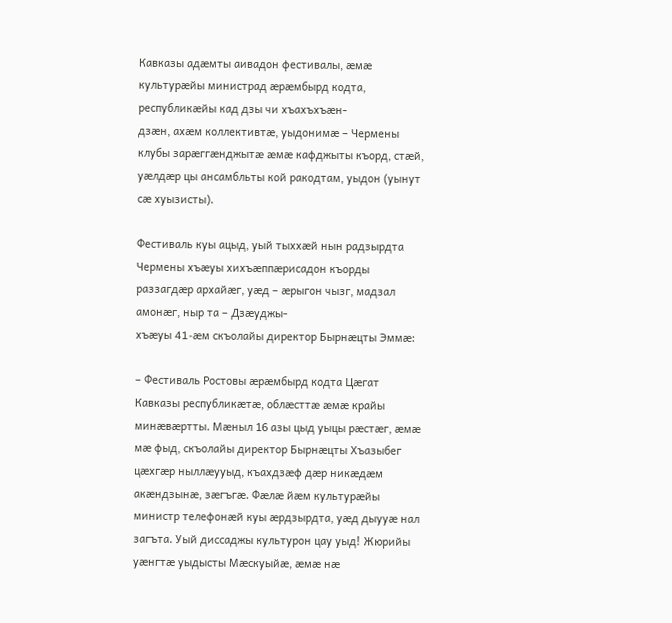Кавказы адæмты аивадон фестивалы, æмæ культурæйы министрад æрæмбырд кодта, республикæйы кад дзы чи хъахъхъæн-
дзæн, ахæм коллективтæ, уыдонимæ – Чермены клубы зарæггæнджытæ æмæ кафджыты къорд, стæй, уæлдæр цы ансамбльты кой ракодтам, уыдон (уынут сæ хуызисты).

Фестиваль куы ацыд, уый тыххæй нын радзырдта Чермены хъæуы хихъæппæрисадон къорды раззагдæр архайæг, уæд – æрыгон чызг, мадзал амонæг, ныр та – Дзæуджы-
хъæуы 41-æм скъолайы директор Бырнæцты Эммæ:

– Фестиваль Ростовы æрæмбырд кодта Цæгат Кавказы республикæтæ, облæсттæ æмæ крайы минæвæртты. Мæныл 16 азы цыд уыцы рæстæг, æмæ мæ фыд, скъолайы директор Бырнæцты Хъазыбег цæхгæр ныллæууыд, къахдзæф дæр никæдæм акæндзынæ, зæгъгæ. Фæлæ йæм культурæйы министр телефонæй куы æрдзырдта, уæд дыууæ нал загъта. Уый диссаджы культурон цау уыд! Жюрийы уæнгтæ уыдысты Мæскуыйæ, æмæ нæ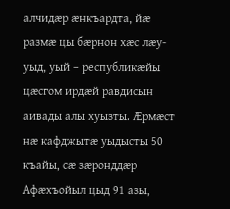алчидæр æнкъардта, йæ размæ цы бæрнон хæс лæу-
уыд, уый – республикæйы цæсгом ирдæй равдисын аивады алы хуызты. Æрмæст нæ кафджытæ уыдысты 50 къайы, сæ зæронддæр Афæхъойыл цыд 91 азы,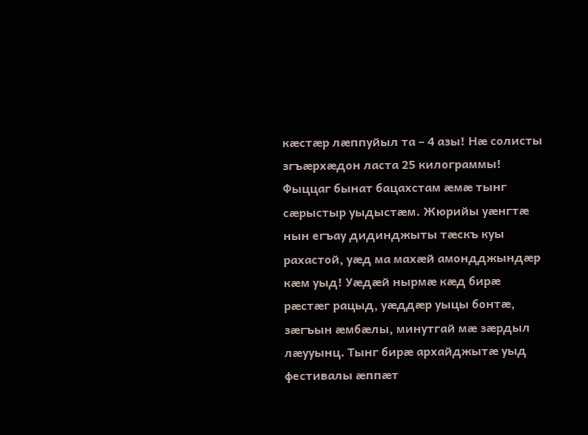кæстæр лæппуйыл та – 4 азы! Нæ солисты згъæрхæдон ласта 25 килограммы! Фыццаг бынат бацахстам æмæ тынг сæрыстыр уыдыстæм. Жюрийы уæнгтæ нын егъау дидинджыты тæскъ куы рахастой, уæд ма махæй амондджындæр кæм уыд! Уæдæй нырмæ кæд бирæ рæстæг рацыд, уæддæр уыцы бонтæ, зæгъын æмбæлы, минутгай мæ зæрдыл лæууынц. Тынг бирæ архайджытæ уыд фестивалы æппæт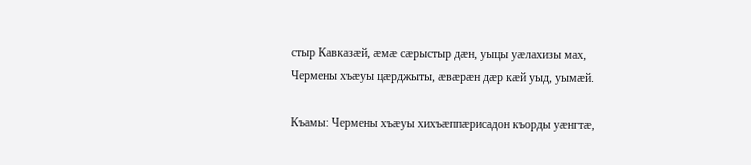стыр Кавказæй, æмæ сæрыстыр дæн, уыцы уæлахизы мах, Чермены хъæуы цæрджыты, æвæрæн дæр кæй уыд, уымæй.

Къамы: Чермены хъæуы хихъæппæрисадон къорды уæнгтæ,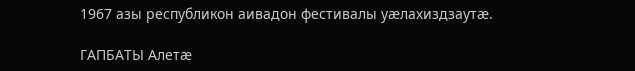1967 азы республикон аивадон фестивалы уæлахиздзаутæ.

ГАПБАТЫ Алетæ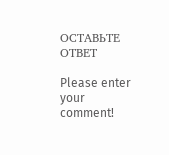ОСТАВЬТЕ ОТВЕТ

Please enter your comment!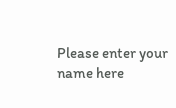Please enter your name here